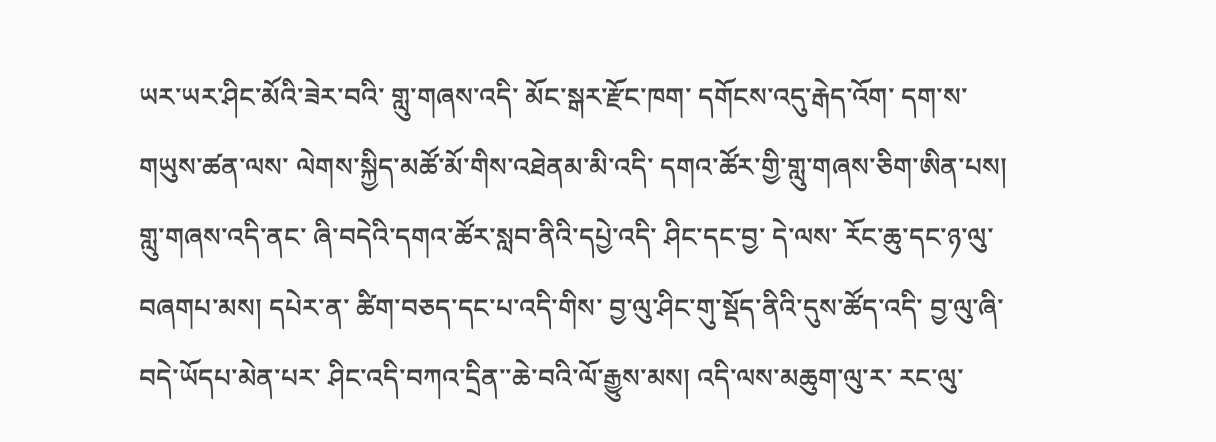ཡར་ཡར་ཤིང་མོའི་ཟེར་བའི་ གླུ་གཞས་འདི་ མོང་སྒར་རྫོང་ཁག་ དགོངས་འདུ་རྒེད་འོག་ དག་ས་གཡུས་ཚན་ལས་ ལེགས་སྐྱིད་མཚོ་མོ་གིས་འཐེནམ་མི་འདི་ དགའ་ཚོར་གྱི་གླུ་གཞས་ཅིག་ཨིན་པས། གླུ་གཞས་འདི་ནང་ ཞི་བདེའི་དགའ་ཚོར་སླབ་ནིའི་དཔྱེ་འདི་ ཤིང་དང་བྱ་ དེ་ལས་ རོང་ཆུ་དང་ཉ་ལུ་བཞགཔ་མས། དཔེར་ན་ ཚིག་བཅད་དང་པ་འདི་གིས་ བྱ་ལུ་ཤིང་གུ་སྡོད་ནིའི་དུས་ཚོད་འདི་ བྱ་ལུ་ཞི་བདེ་ཡོདཔ་མེན་པར་ ཤིང་འདི་བཀའ་དྲིན་་ཆེ་བའི་ལོ་རྒྱུས་མས། འདི་ལས་མཆུག་ལུ་ར་ རང་ལུ་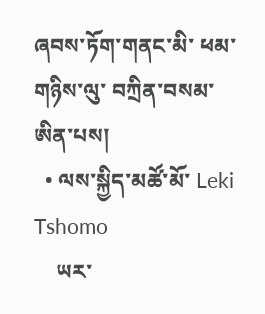ཞབས་ཏོག་གནང་མི་ ཕམ་གཉིས་ལུ་ བཀྲིན་བསམ་ཨིན་པས།
  • ལས་སྐྱིད་མཚོ་མོ་ Leki Tshomo
    ཡར་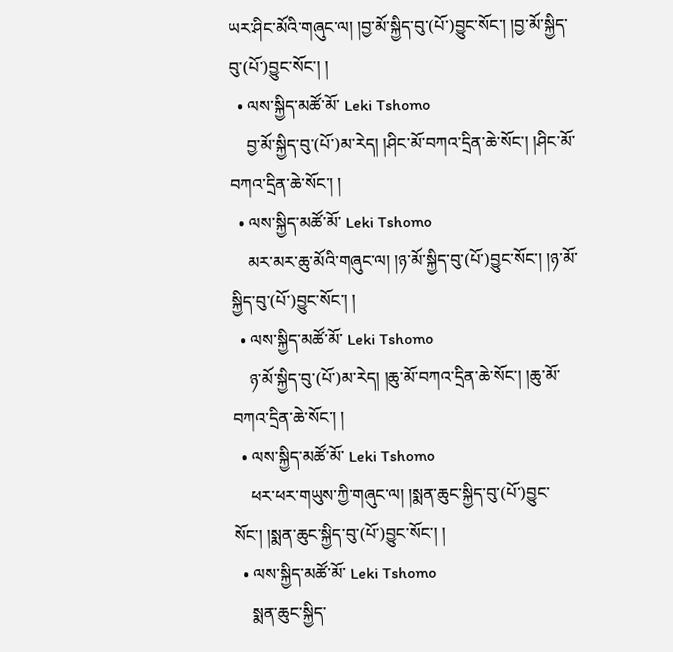ཡར་ཤིང་མོའི་གཞུང་ལ། །བྱ་མོ་སྐྱིད་བུ་(པོ་)བྱུང་སོང་། །བྱ་མོ་སྐྱིད་བུ་(པོ་)བྱུང་སོང་། །
  • ལས་སྐྱིད་མཚོ་མོ་ Leki Tshomo
    བྱ་མོ་སྐྱིད་བུ་(པོ་)མ་རེད། །ཤིང་མོ་བཀའ་དྲིན་ཆེ་སོང་། །ཤིང་མོ་བཀའ་དྲིན་ཆེ་སོང་། །
  • ལས་སྐྱིད་མཚོ་མོ་ Leki Tshomo
    མར་མར་ཆུ་མོའི་གཞུང་ལ། །ཉ་མོ་སྐྱིད་བུ་(པོ་)བྱུང་སོང་། །ཉ་མོ་སྐྱིད་བུ་(པོ་)བྱུང་སོང་། །
  • ལས་སྐྱིད་མཚོ་མོ་ Leki Tshomo
    ཉ་མོ་སྐྱིད་བུ་(པོ་)མ་རེད། །ཆུ་མོ་བཀའ་དྲིན་ཆེ་སོང་། །ཆུ་མོ་བཀའ་དྲིན་ཆེ་སོང་། །
  • ལས་སྐྱིད་མཚོ་མོ་ Leki Tshomo
    ཕར་ཕར་གཡུས་ཀྱི་གཞུང་ལ། །སྨན་ཆུང་སྐྱིད་བུ་(པོ་)བྱུང་སོང་། །སྨན་ཆུང་སྐྱིད་བུ་(པོ་)བྱུང་སོང་། །
  • ལས་སྐྱིད་མཚོ་མོ་ Leki Tshomo
    སྨན་ཆུང་སྐྱིད་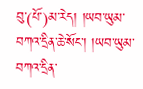བུ་(པོ་)མ་རེད། །ཡབ་ཡུམ་བཀའ་དྲིན་ཆེ་སོང་། །ཡབ་ཡུམ་བཀའ་དྲིན་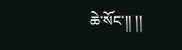ཆེ་སོང་།། །།